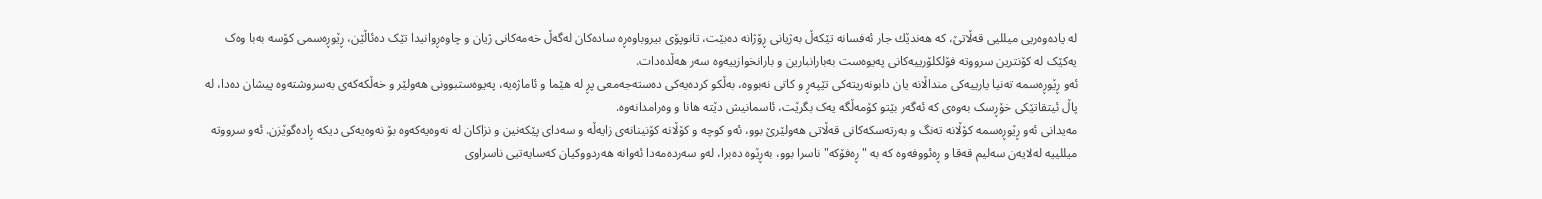لە یادەوەریی میللیی قەڵاتێ، کە هەندێك جار ئەفسانە تێکەڵ بەژیانی ڕۆژانە دەبێت، تانوپۆی بیروباوەڕە سادەکان لەگەڵ خەمەکانی ژیان و چاوەڕوانیدا تێک دەئاڵێن، ڕێوڕەسمی کۆسە بەبا وەک یەکێک لە کۆنترین سرووتە فۆلکلۆرییەکانی پەیوەست بەبارانبارین و بارانخوازییەوە سەر هەڵدەدات.
ئەو ڕێوڕەسمە تەنیا یارییەکی منداڵانە یان دابونەریتەکی تێپەڕ و کاتی نەبووە، بەڵکو کردەیەکی دەستەجەمعی پڕ لە هێما و ئاماژەیە، پەیوەستبوونی هەولێر و خەڵکەکەی بەسروشتەوە پیشان دەدا، لە پاڵ ئیتقاتێکی خۆڕسک بەوەی کە ئەگەر بێتو کۆمەڵگە یەک بگرێت، ئاسمانیش دێتە هانا و وەرامدانەوە.
مەیدانی ئەو ڕێوڕەسمە کۆڵانە تەنگ و بەرتەسکەکانی قەڵاتی هەولێرێ بوو، ئەو کوچە و کۆڵانە کۆنینانەی زایەڵە و سەدای پێکەنین و نزاکان لە نەوەیەکەوە بۆ نەوەیەکی دیکە ڕادەگوێزن. ئەو سرووتە میللییە لەلایەن سەلیم قەقا و ڕەئووفەوە کە بە "ڕەفۆکە" ناسرا بوو، بەڕێوە دەبرا، لەو سەردەمەدا ئەوانە هەردووکیان کەسایەتیی ناسراوی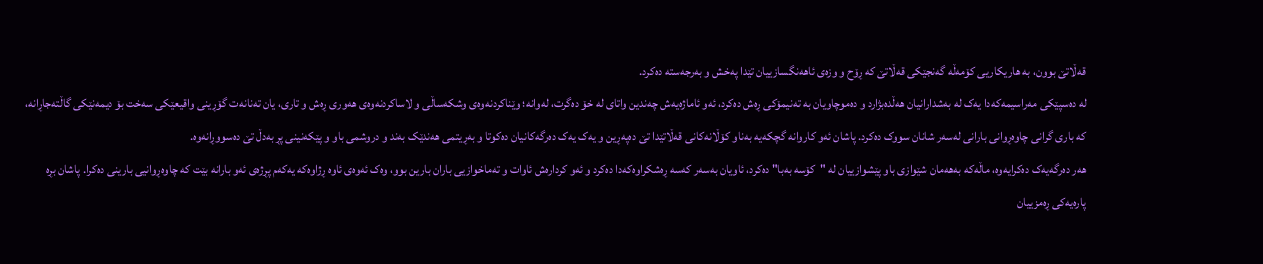قەڵاتێ بوون، بە هاریکاریی کۆمەڵە گەنجێکی قەڵاتێ کە ڕۆح و وزەی ئاهەنگسازییان تێدا پەخش و بەرجەستە دەکرد.
لە دەسپێکی مەراسیمەکەدا یەک لە بەشدارانیان هەڵدەبژارد و دەموچاویان بە تەنیمۆکی ڕەش دەکرد، ئەو ئاماژەیەش چەندین واتای لە خۆ دەگرت، لەوانە؛ وێناکردنەوەی وشکەساڵی و لاساکردنەوەی هەوری ڕەش و تاری، یان تەنانەت گۆڕینی واقیعێکی سەخت بۆ دیمەنێکی گاڵتەجاڕانە، کە باری گرانی چاوەڕوانی بارانی لەسەر شانان سووک دەکرد. پاشان ئەو کاروانە گچکەیە بەناو کۆڵانەکانی قەڵاتێدا تێ دەپەڕین و یەک یەک دەرگەکانیان دەکوتا و بەڕیتمی هەندێک بەند و دروشمی باو و پێکەنینی پڕ بەدڵ تێ دەسووڕانەوە.
هەر دەرگەیەک دەکرایەوە، ماڵەکە بەهەمان شێوازی باو پێشوازییان لە "کۆسە بەبا" دەکرد، ئاویان بەسەر کەسە ڕەشکراوەکەدا دەکرد و ئەو کردارەش ئاوات و تەماخوازیی باران بارین بوو، وەک ئەوەی ئاوە ڕژاوەکە یەکەم پڕژەی ئەو بارانە بێت کە چاوەڕوانیی بارینی دەکرا. پاشان بڕە پارەیەکی ڕەمزییان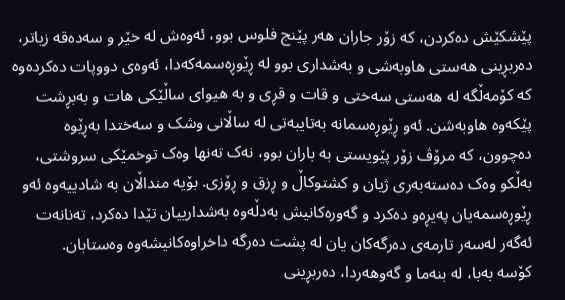پێشکێش دەکردن، کە زۆر جاران هەر پێنج فلوس بوو، ئەوەش لە خێر و سەدەقە زیاتر، دەربڕینی هەستی هاوبەشی و بەشداری بوو لە ڕێوڕەسمەکەدا، ئەوەی دووپات دەکردەوە کە کۆمەڵگە لە هەستی سەختی و قات و قڕی و بە هیوای ساڵێکی هات و بەبڕشت پێکەوە هاوبەشن. ئەو ڕێوڕەسمانە بەتایبەتی لە ساڵانی وشک و سەختدا بەڕێوە دەچوون، کە مرۆڤ زۆر پێویستی بە باران بوو، نەک تەنها وەک توخمێکی سروشتی، بەڵکو وەک دەستەبەری ژیان و کشتوکاڵ و ڕزق و ڕۆزی. بۆیە منداڵان بە شادییەوە ئەو ڕێوڕەسمەیان پەیڕەو دەکرد و گەورەکانیش بەدڵەوە بەشدارییان تێدا دەکرد، تەنانەت ئەگەر لەسەر تارمەی دەرگەکان یان لە پشت دەرگە داخراوەکانیشەوە وەستابان.
کۆسە بەبا، لە بنەما و گەوهەردا، دەربڕینی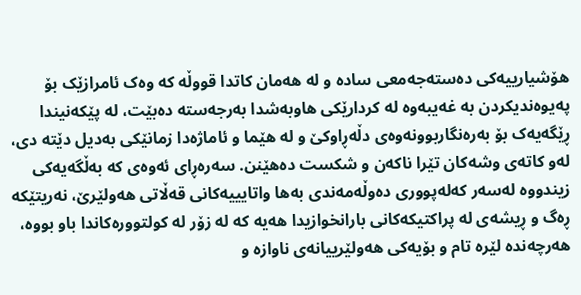هۆشیارییەکی دەستەجەمعی سادە و لە هەمان کاتدا قووڵە کە وەک ئامرازێک بۆ پەیوەندیکردن بە غەیبەوە لە کردارێکی هاوبەشدا بەرجەستە دەبێت، لە پێکەنیندا ڕێگەیەک بۆ بەرەنگاربوونەوەی دڵەڕاوکێ و لە هێما و ئاماژەدا زمانێکی بەدیل دێتە دی، لەو کاتەی وشەکان تێرا ناکەن و شکست دەهێنن. سەرەڕای ئەوەی کە بەڵگەیەکی زیندووە لەسەر کەلەپووری دەوڵەمەندی بەها واتایییەکانی قەڵاتی هەولێرێ، نەریتێکە ڕەگ و ڕیشەی لە پراکتیکەکانی بارانخوازیدا هەیە کە لە زۆر لە کولتوورەکاندا باو بووە، هەرچەندە لێرە تام و بۆیەکی هەولێرییانەی ناوازە و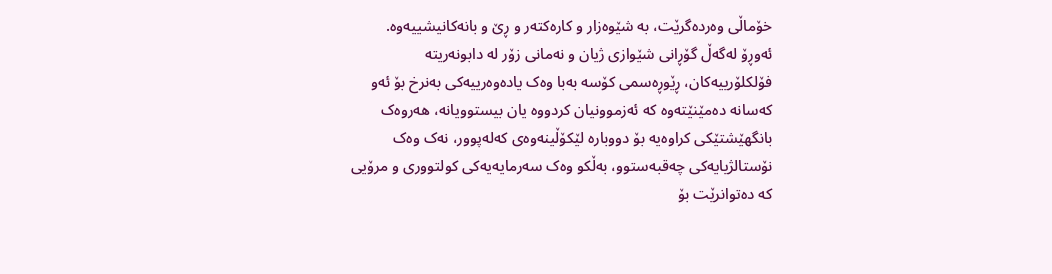خۆماڵی وەردەگرێت، بە شێوەزار و کارەکتەر و ڕێ و بانەکانیشییەوە.
ئەوڕۆ لەگەڵ گۆڕانی شێوازی ژیان و نەمانی زۆر لە دابونەریتە فۆلکلۆرییەکان، ڕێوڕەسمی کۆسە بەبا وەک یادەوەرییەکی بەنرخ بۆ ئەو کەسانە دەمێنێتەوە کە ئەزموونیان کردووە یان بیستوویانە، هەروەک بانگهێشتێکی کراوەیە بۆ دووبارە لێکۆڵینەوەی کەلەپوور، نەک وەک نۆستالژیایەکی چەقبەستوو، بەڵکو وەک سەرمایەیەکی کولتووری و مرۆیی کە دەتوانرێت بۆ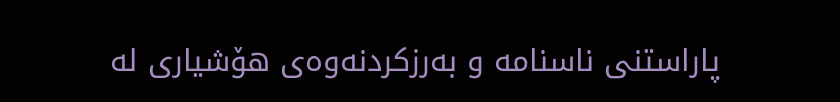پاراستنی ناسنامە و بەرزکردنەوەی هۆشیاری لە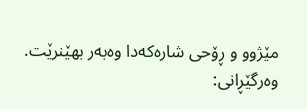مێژوو و ڕۆحی شارەکەدا وەبەر بهێنرێت.
وەرگێڕانی: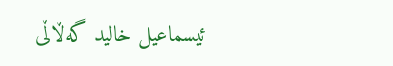ئیسماعیل خالید گەڵاڵی